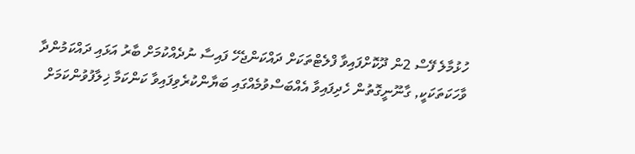ހުޅުމާލެ ފޭސް 2ން ދޫކޮށްފައިވާ ފްލެޓްތަކަށް ދައްކަންޖެހޭ ފައިސާ ނުދެއްކުމަށް ބާރު އަޅައި ދައްކަމުންދާ ވާހަކަތަކަކީ, ގާނޫނީގޮތުން ހެދިފައިވާ އެއްބަސްވުމެއްގައި ބަޔާންކުރެވިފައިވާ ކަންކަމާ ޚިލާފުވުންކަމަށް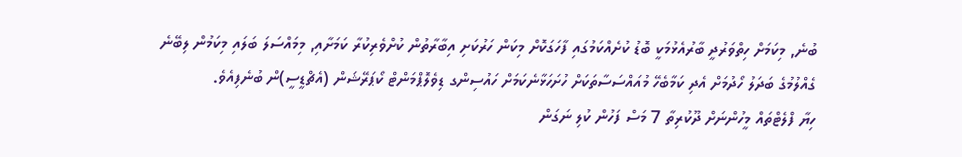ބުނެ, މިކަމަށް ހިތްވަރުދީ ބާރުއެޅުމަކީ ބޮޑު ކުށެއްކަމުގައި ފާހަގަކޮށް މިކަން ހަރުކަށި އިބާރާތުން ކުށްވެރިކުރާ ކަމަށާއި, މިމައްސަލަ ބަލައި މިކަމުން ލިބޭނެ ގެއްލުމުގެ ބަދަލު ހޯދުމަށް އެދި ކަމާބެހޭ މުއައްސަސާތަކަށް ހުށަހަޅާނެކަމަށް ހައުސިންގ ޑިވެލޮޕްމަންޓް ކޯޕަރޭޝަން (އެޗްޑީސީ)ން ބުނެފިއެވެ.
ހިޔާ ފްލެޓްތައް މީހުންނަށް ދޫކުރިތާ 7 މަސް ފަހުން ކުލި ނަގަން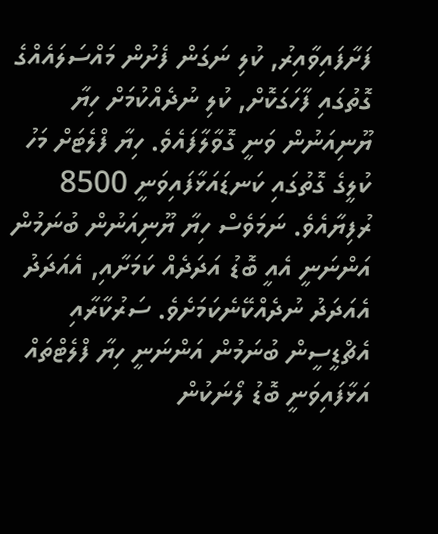ފަށާފައިވާއިރު, ކުލި ނަގަން ފެށުން މައްސަލައެއްގެ ގޮތުގައި ފާހަގަކޮށް, ކުލި ނުދެއްކުމަށް ހިޔާ ޔޫނިއަނުން ވަނީ ގޮވާލާފައެވެ. ހިޔާ ފްލެޓަށް މަހު ކުލީގެ ގޮތުގައި ކަނޑައަޅާފައިވަނީ 8500 ރުފިޔާއެވެ. ނަމަވެސް ހިޔާ ޔޫނިއަނުން ބުނަމުން އަންނަނީ އެއީ ބޮޑު އަދަދެއް ކަމަށާއި, އެއަދަދު އެއަދަދު ނުދެއްކޭނެކަމަށެވެ. ސަރުކާރާއި އެޗްޑީސީން ބުނަމުން އަންނަނީ ހިޔާ ފްލެޓްތައް އަޅާފައިވަނީ ބޮޑު ލޯނަކުން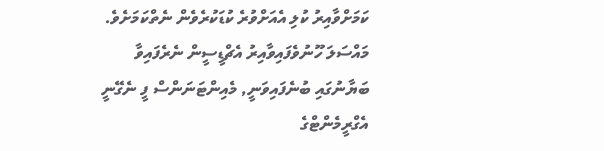ކަމަށްވާއިރު ކުލި އެއަށްވުރެ ކުޑަކުރެވެން ނެތްކަމަށެވެ.
މައްސަލަ ހޫނުވެފައިވާއިރު އެޗްޑީސީން ނެރެފައިވާ ބަޔާނުގައި ބުނެފައިވަނީ, މެއިންޓަނަންސް ފީ ނެގޭނީ އެގްރީމެންޓްގެ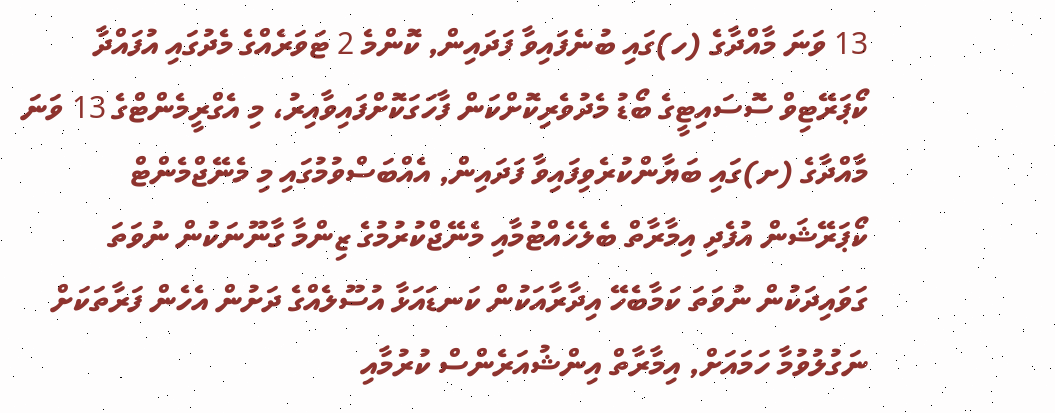13 ވަނަ މާއްދާގެ (ހ)ގައި ބުނެފައިވާ ފަދައިން, ކޮންމެ 2 ޓަވަރެއްގެ މެދުގައި އުފައްދާ ކޯޕަރޭޓިވް ސޮސައިޓީގެ ބޯޑު މެދުވެރިކޮށްކަން ފާހަގަކޮށްފައިވާއިރު، މި އެގްރީމެންޓްގެ 13 ވަނަ މާއްދާގެ (ށ)ގައި ބަޔާންކުރެވިފައިވާ ފަދައިން, އެއްބަސްވުމުގައި މި މެނޭޖްމެންޓް ކޯޕަރޭޝަން އުފެދި އިމާރާތް ބެލެހެއްޓުމާއި މެނޭޖްކުރުމުގެ ޒިންމާ ގާނޫނަކުން ނުވަތަ ގަވައިދަކުން ނުވަތަ ކަމާބެހޭ އިދާރާއަކުން ކަނޑައަޅާ އުސޫލެއްގެ ދަށުން އެހެން ފަރާތަކަށް ނަގުލުވުމާ ހަމައަށް, އިމާރާތް އިންޝުއަރެންސް ކުރުމާއި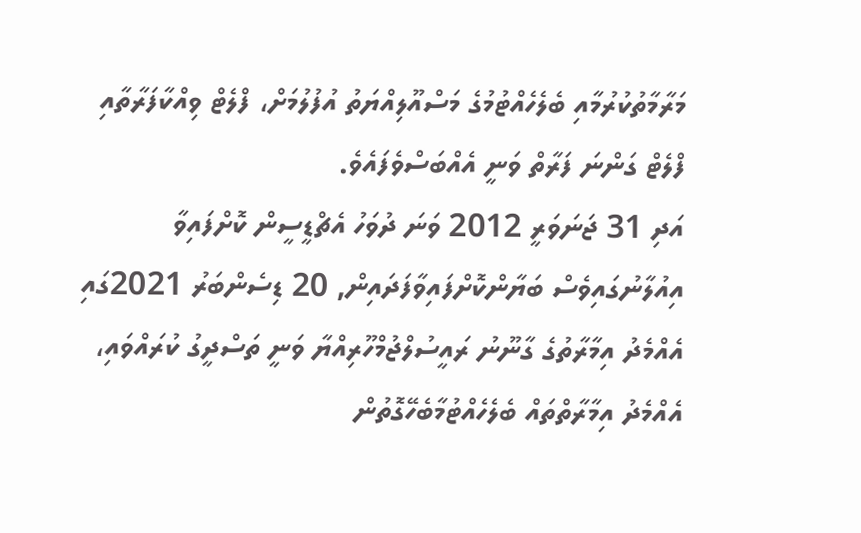މަރާމާތުކުރުމާއި ބެލެހެއްޓުމުގެ މަސްއޫލިއްޔަތު އުފުލުމަށް، ފްލެޓް ވިއްކާފަރާތާއި ފްލެޓް ގަންނަ ފަރާތް ވަނީ އެއްބަސްވެފައެވެ.
އަދި 31 ޖަނަވަރީ 2012 ވަނަ ދުވަހު އެޗްޑީސީން ކޮށްފައިވާ އިއުލާނުގައިވެސް ބަޔާންކޮށްފައިވާފަދައިން, 20 ޑިސެންބަރު 2021ގައި އެއްމެދު އިމާރާތުގެ ގާނޫނު ރައީސުލްޖުމްހޫރިއްޔާ ވަނީ ތަސްދީގު ކުރައްވައި، އެއްމެދު އިމާރާތްތައް ބެލެހެއްޓުމާބެހޭގޮތުން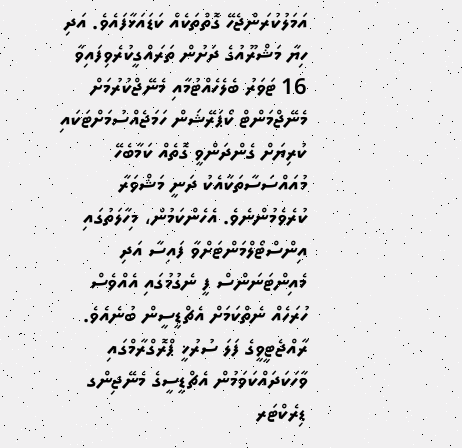އަމަލުކުރަންޖެހޭ ގޮތްތަކެއް ކަޑައަޅާފައެވެ. އަދި ހިޔާ މަޝްރޫއުގެ ދަށުން ތަރައްގީކުރެވިފައިވާ 16 ޓަވަރު ބެލެހެއްޓުމާއި މެނޭޖްކުރުމަށް މެނޭޖްމަންޓް ކޯޕަރޭޝަން ހަމަޖެއްސުމަށްޓަކައި ކުރިޔަށް ގެންދަންވީ ގޮތެއް ކަމާބެހޭ މުއައްސަސާތަކާއެކު ދަނީ މަޝްވަރާ ކުރެވެމުންނެވެ. އެހެންކަމުން، މިހާލަތުގައި އިންސްޓޯލްމަންޓަށްވާ ފައިސާ އަދި މެއިންޓަނަންސް ފީ ނެގުމުގައި އެއްވެސް ހުރަހެއް ނެތްކަމަށް އެޗްޑީސީން ބުނެއެވެ.
ރާއްޖެޓީވީގެ ފަލަ ސުރުޚީ ޕްރޮގްރާމްގައި ވާހަކަދައްކަވަމުން އެޗްޑީސީގެ މެނޭޖިންގ ޑިރެކްޓަރ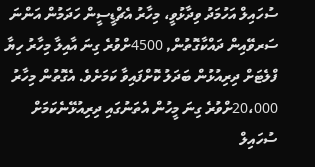ސުހައިލް އަހުމަދު ވިދާޅުވީ، މިހާރު އެޗްޑީސީން ހަދަމުން އަންނަ ސަރވޭއިން ދައްކާގޮތުން, 4500ށްވުރެ ގިނަ އާއިލާ މިހާރު ހިޔާ ފްލެޓަށް ދިރިއުޅުން ބަދަލު ކޮށްފައިވާ ކަމަށެވެ. އެގޮތުން މިހާރު 20،000ށްވުރެ ގިނަ މީހުން އެތަނުގައި ދިރިއުޅޭނެކަމަށް ސުހައިލް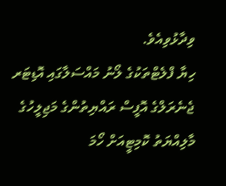ވިދާޅުވިއެވެ.
ހިޔާ ފްލެޓްތަކުގެ ލޯނު މައްސަލާގައި އޮޑިޓަރ ޖެނެރަލްގެ އޮފީސް ރައްޔިތުންގެ މަޖިލީހުގެ މާލިއްޔަތު ކޮމިޓީއަށް ހޯމަ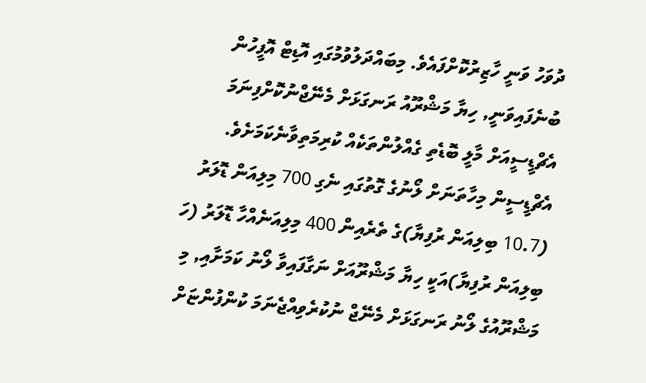ދުވަހު ވަނީ ހާޒިރުކޮށްފައެވެ. މިބައްދަލުވުމުގައި އޮޑިޓް އޮފީހުން ބުނެފައިވަނީ, ހިޔާ މަޝްރޫއު ރަނގަޅަށް މެނޭޖްނުކޮށްފިނަމަ އެޗްޑީސީއަށް މާލީ ބޮޑެތި ގެއްލުންތަކެއް ކުރިމަތިވާނެކަމަށެވެ.
އެޗްޑީސީން މިހާތަނަށް ލޯނުގެ ގޮތުގައި ނެގި 700 މިލިއަން ޑޮލަރު (10.7 ބިލިއަން ރުފިޔާ)ގެ ތެރެއިން 400 މިލިއަނެއްހާ ޑޮލަރު (ހަ ބިލިއަން ރުފިޔާ)އަކީ ހިޔާ މަޝްރޫއަށް ނަގާފައިވާ ލޯނު ކަމަށާއި, މި މަޝްރޫއުގެ ލޯނު ރަނގަޅަށް މެނޭޖް ނުކުރެވިއްޖެނަމަ ކުންފުންޏަށް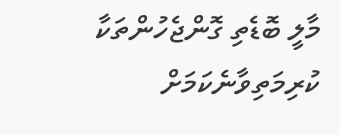މާލީ ބޮޑެތި ގޮންޖެހުންތަކާ ކުރިމަތިވާނެކަމަށް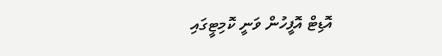އޮޑިޓް އޮފީހުން ވަނީ ކޮމިޓީގައި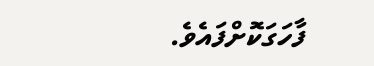ފާހަގަކޮށްފައެވެ.